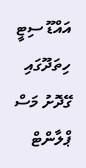އައްޑޫ ސިޓީ ހިތަދޫގައި ގޭދޮށު މަސް ޕްލާންޓް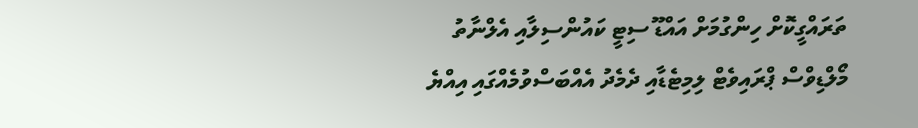ތަރައްގީކޮށް ހިންގުމަށް އައްޑޫ ސިޓީ ކައުންސިލާއި އެލްނާތު މޯލްޑިވްސް ޕްރައިވެޓް ލިމިޓެޑާއި ދެމެދު އެއްބަސްވުމެއްގައި އިއްޔެ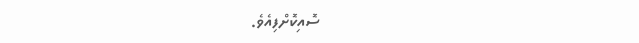ސޮއިކޮށްފިއެވެ.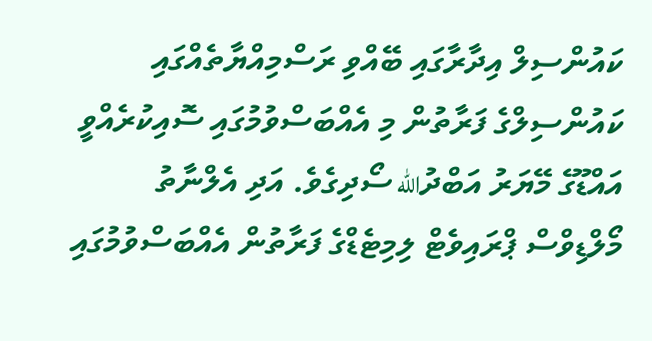ކައުންސިލް އިދާރާގައި ބޭއްވި ރަސްމިއްޔާތެއްގައި ކައުންސިލްގެ ފަރާތުން މި އެއްބަސްވުމުގައި ސޮއިކުރެއްވީ އައްޑޫގެ މޭޔަރު އަބްދުالله ސޯދިގެވެ. އަދި އެލްނާތު މޯލްޑިވްސް ޕްރައިވެޓް ލިމިޓެޑްގެ ފަރާތުން އެއްބަސްވުމުގައި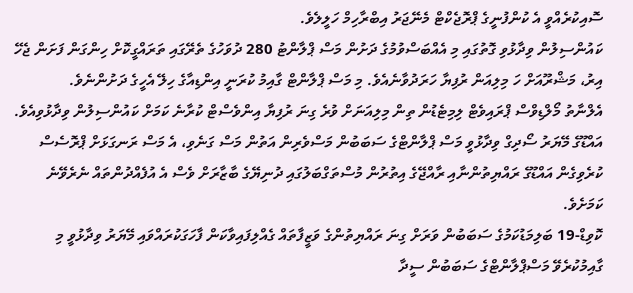ސޮއިކުރެއްވީ އެ ކުންފުނީގެ ޕްރޮޖެކްޓް މެނޭޖަރު އިބްރާހިމް ހަލީލެވެ.
ކައުންސިލުން ވިދާޅުވި ގޮތުގައި މި އެއްބަސްވުމުގެ ދަށުން މަސް ޕްލާންޓު 280 ދުވަހުގެ ތެރޭގައި ތަރައްގީކޮށް ހިންގަން ފަށަން ޖެހޭ އިރު، މަޝްރޫއަށް ހަ މިލިއަން ރުފިޔާ ހަރަދުވާނެއެވެ. މި މަސް ޕްލާންޓް ގާއިމު ކުރަނީ އިންޑިއާގެ ހިލޭ އެހީގެ ދަށުންނެވެ.
އެލްނާތު މޯލްޑިވްސް ޕްރައިވެޓް ލިމިޓެޑުން ތިން މިލިއަނަށް ވުރެ ގިނަ ރުފިޔާ އިންވެސްޓް ކުރާނެ ކަމަށް ކައުންސިލުން ވިދާޅުވިއެވެ.
އައްޑޫގެ މޭޔަރު ސޯދިގް ވިދާޅުވީ މަސް ޕްލާންޓްގެ ސަބަބުން މަސްވެރިން އަތުން މަސް ގަނެވި، އެ މަސް ރަނގަޅަށް ޕްރޮސެސް ކުރެވިގެން އައްޑޫގެ ރައްޔިތުންނާއި ރާއްޖޭގެ އިތުރުން މުސްތަގްބަލުގައި ދުނިޔޭގެ ބާޒާރަށް ވެސް އެ އުފެއްދުންތައް ނެރެވޭނެ ކަމަށެވެ.
ކޮވިޑް-19 ބަލިމަޑުކަމުގެ ސަބަބުން ވަރަށް ގިނަ ރައްޔިތުންގެ ވަޒީފާތައް ގެއްލިފައިވާކަން ފާހަގަކުރައްވައި މޭޔަރު ވިދާޅުވީ މި ގާއިމުކުރެވޭ މަސްޕްލާންޓްގެ ސަބަބުން ސީދާ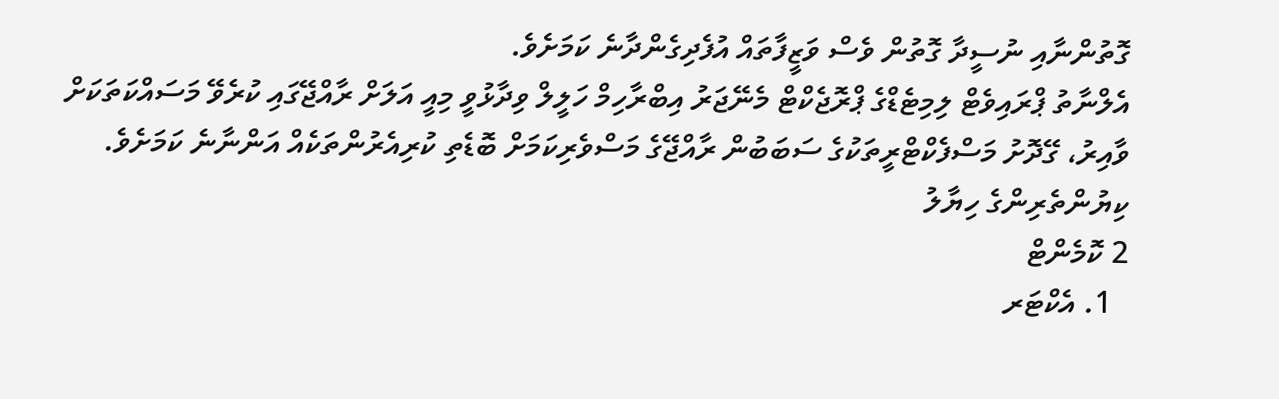ގޮތުންނާއި ނުސީދާ ގޮތުން ވެސް ވަޒީފާތައް އުފެދިގެންދާނެ ކަމަށެވެ.
އެލްނާތު ޕްރައިވެޓް ލިމިޓެޑްގެ ޕްރޮޖެކްޓް މެނޭޖަރު އިބްރާހިމް ހަލީލް ވިދާޅުވީ މިއީ އަލަށް ރާއްޖޭގައި ކުރެވޭ މަސައްކަތަކަށް ވާއިރު، ގޭދޮށު މަސްފެކްޓްރީތަކުގެ ސަބަބުން ރާއްޖޭގެ މަސްވެރިކަމަށް ބޮޑެތި ކުރިއެރުންތަކެއް އަންނާނެ ކަމަށެވެ.
ކިޔުންތެރިންގެ ހިޔާލު
2 ކޮމެންޓް
  1. އެކްޓަރ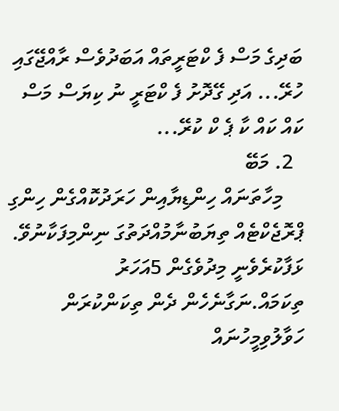ބަދިގެ މަސް ފެ ކްޓަރީތައް އަބަދުވެސް ރާއްޖޭގައި ހުރޭ... އަދި ގޭދޮށު ފެ ކްޓަރީ ނު ކިޔަސް މަސް ކައް ކައް ކާ ޕެ ކް ކުރޭ...
  2. މަބޭ
    މިހާތަނައް ހިންޑިޔާއިން ހަރަދުކޮއްގެން ހިންގި ޕްރޮޖެކްޓެއް ތިޔަބުނާމުއްދަތުގަ ނިންމިފަކާނުވޭ. ޅަފާކުރެވެނީ މިދުވެގެން 5އަހަރު ތިކަމައް.ނަގާނެހެން ދެން ތިކަންކުރަން ހަވާލުވިމީހުނައް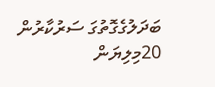ބަދަލުގެގޮތުގަ ސަރުކާރުން 20މިލިޔަން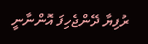ރުފިޔާ ދޭންޖެހިފަ އޮންނާނީ